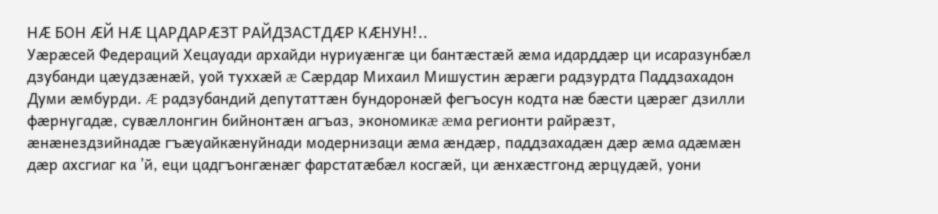НÆ БОН ÆЙ НÆ ЦАРДАРÆЗТ РАЙДЗАСТДÆР КÆНУН!..
Уæрæсей Федераций Хецауади архайди нуриуæнгæ ци бантæстæй æма идарддæр ци исаразунбæл дзубанди цæудзæнæй, уой туххæй æ Сæрдар Михаил Мишустин æрæги радзурдта Паддзахадон Думи æмбурди. Æ радзубандий депутаттæн бундоронæй фегъосун кодта нæ бæсти цæрæг дзилли фæрнугадæ, сувæллонгин бийнонтæн агъаз, экономикæ æма регионти райрæзт, æнæнездзийнадæ гъæуайкæнуйнади модернизаци æма æндæр, паддзахадæн дæр æма адæмæн дæр ахсгиаг ка ’й, еци цадгъонгæнæг фарстатæбæл косгæй, ци æнхæстгонд æрцудæй, уони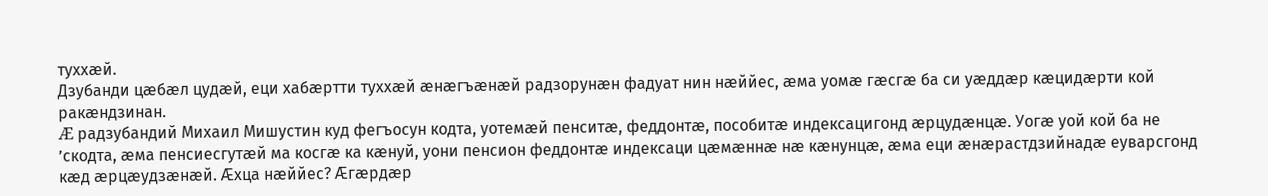туххæй.
Дзубанди цæбæл цудæй, еци хабæртти туххæй æнæгъæнæй радзорунæн фадуат нин нæййес, æма уомæ гæсгæ ба си уæддæр кæцидæрти кой ракæндзинан.
Æ радзубандий Михаил Мишустин куд фегъосун кодта, уотемæй пенситæ, феддонтæ, пособитæ индексацигонд æрцудæнцæ. Уогæ уой кой ба не ’скодта, æма пенсиесгутæй ма косгæ ка кæнуй, уони пенсион феддонтæ индексаци цæмæннæ нæ кæнунцæ, æма еци æнæрастдзийнадæ еуварсгонд кæд æрцæудзæнæй. Æхца нæййес? Æгæрдæр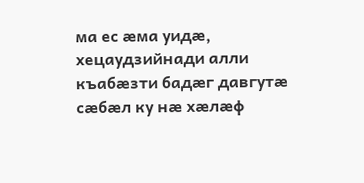ма ес æма уидæ, хецаудзийнади алли къабæзти бадæг давгутæ сæбæл ку нæ хæлæф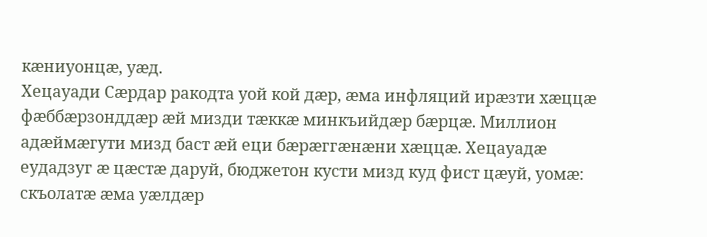кæниуонцæ, уæд.
Хецауади Сæрдар ракодта уой кой дæр, æма инфляций ирæзти хæццæ фæббæрзонддæр æй мизди тæккæ минкъийдæр бæрцæ. Миллион адæймæгути мизд баст æй еци бæрæггæнæни хæццæ. Хецауадæ еудадзуг æ цæстæ даруй, бюджетон кусти мизд куд фист цæуй, уомæ: скъолатæ æма уæлдæр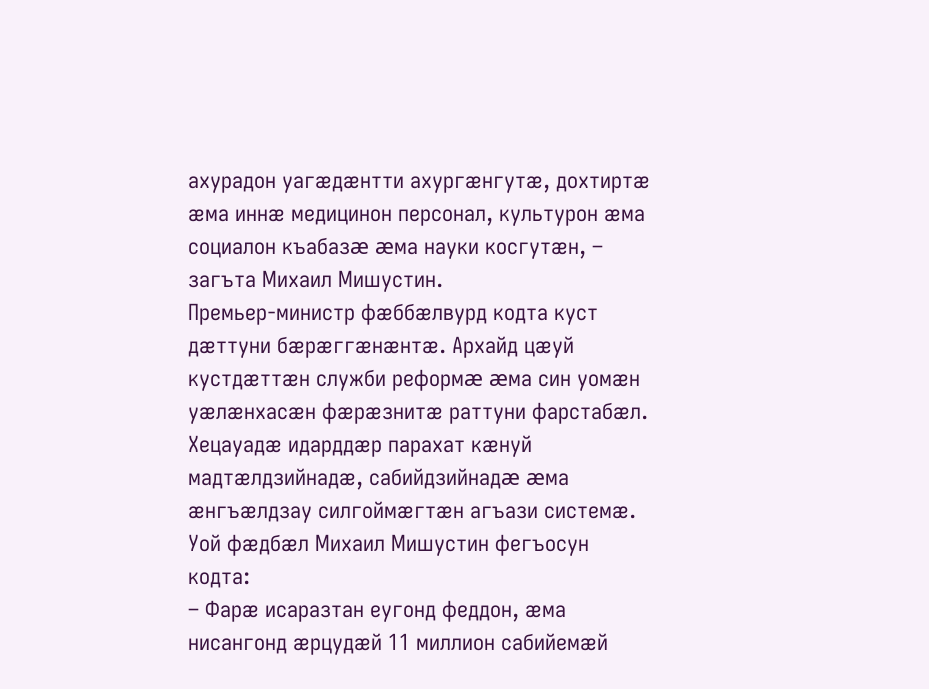ахурадон уагæдæнтти ахургæнгутæ, дохтиртæ æма иннæ медицинон персонал, культурон æма социалон къабазæ æма науки косгутæн, – загъта Михаил Мишустин.
Премьер-министр фæббæлвурд кодта куст дæттуни бæрæггæнæнтæ. Архайд цæуй кустдæттæн служби реформæ æма син уомæн уæлæнхасæн фæрæзнитæ раттуни фарстабæл.
Хецауадæ идарддæр парахат кæнуй мадтæлдзийнадæ, сабийдзийнадæ æма æнгъæлдзау силгоймæгтæн агъази системæ. Уой фæдбæл Михаил Мишустин фегъосун кодта:
– Фарæ исаразтан еугонд феддон, æма нисангонд æрцудæй 11 миллион сабийемæй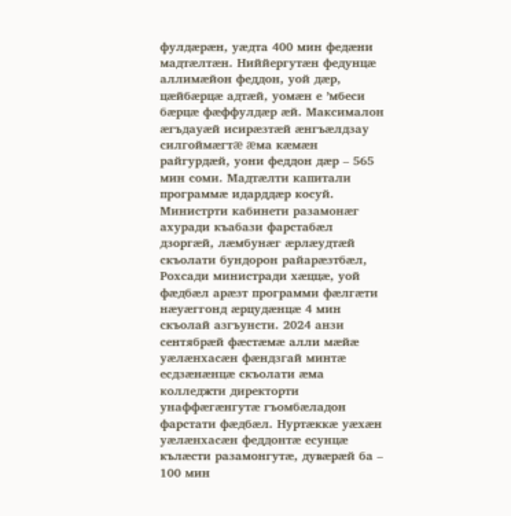фулдæрæн, уæдта 400 мин федæни мадтæлтæн. Ниййергутæн федунцæ аллимæйон феддон, уой дæр, цæйбæрцæ адтæй, уомæн е ’мбеси бæрцæ фæффулдæр æй. Максималон æгъдауæй исирæзтæй æнгъæлдзау силгоймæгтæ æма кæмæн райгурдæй, уони феддон дæр – 565 мин соми. Мадтæлти капитали программæ идарддæр косуй.
Министрти кабинети разамонæг ахуради къабази фарстабæл дзоргæй, лæмбунæг æрлæудтæй скъолати бундорон райарæзтбæл, Рохсади министради хæццæ, уой фæдбæл арæзт программи фæлгæти нæуæггонд æрцудæнцæ 4 мин скъолай азгъунсти. 2024 анзи сентябрæй фæстæмæ алли мæйæ уæлæнхасæн фæндзгай минтæ есдзæнæнцæ скъолати æма колледжти директорти унаффæгæнгутæ гъомбæладон фарстати фæдбæл. Нуртæккæ уæхæн уæлæнхасæн феддонтæ есунцæ кълæсти разамонгутæ, дувæрæй ба – 100 мин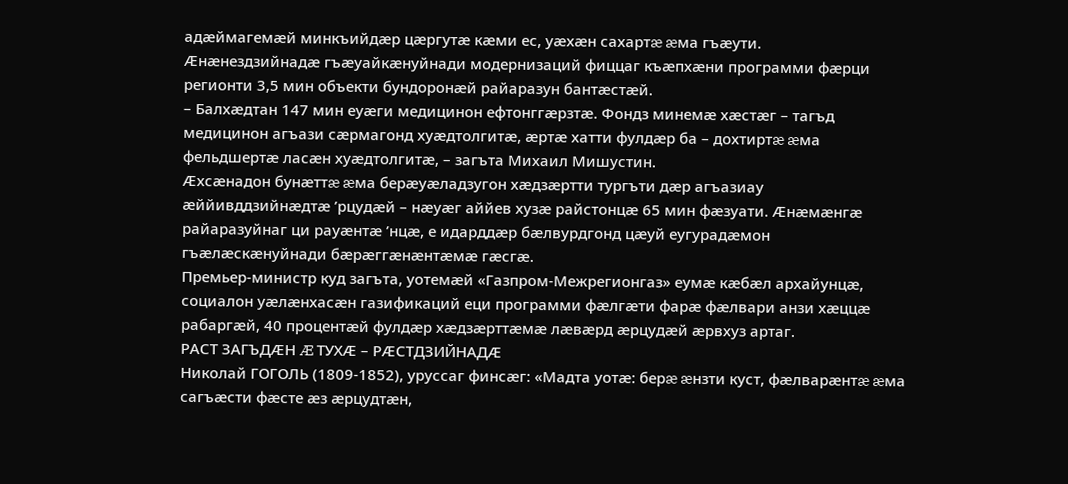адæймагемæй минкъийдæр цæргутæ кæми ес, уæхæн сахартæ æма гъæути.
Æнæнездзийнадæ гъæуайкæнуйнади модернизаций фиццаг къæпхæни программи фæрци регионти 3,5 мин объекти бундоронæй райаразун бантæстæй.
– Балхæдтан 147 мин еуæги медицинон ефтонггæрзтæ. Фондз минемæ хæстæг – тагъд медицинон агъази сæрмагонд хуæдтолгитæ, æртæ хатти фулдæр ба – дохтиртæ æма фельдшертæ ласæн хуæдтолгитæ, – загъта Михаил Мишустин.
Æхсæнадон бунæттæ æма берæуæладзугон хæдзæртти тургъти дæр агъазиау æййивддзийнæдтæ ’рцудæй – нæуæг аййев хузæ райстонцæ 65 мин фæзуати. Æнæмæнгæ райаразуйнаг ци рауæнтæ ’нцæ, е идарддæр бæлвурдгонд цæуй еугурадæмон гъæлæскæнуйнади бæрæггæнæнтæмæ гæсгæ.
Премьер-министр куд загъта, уотемæй «Газпром-Межрегионгаз» еумæ кæбæл архайунцæ, социалон уæлæнхасæн газификаций еци программи фæлгæти фарæ фæлвари анзи хæццæ рабаргæй, 40 процентæй фулдæр хæдзæрттæмæ лæвæрд æрцудæй æрвхуз артаг.
РАСТ ЗАГЪДÆН Æ ТУХÆ – РÆСТДЗИЙНАДÆ
Николай ГОГОЛЬ (1809-1852), уруссаг финсæг: «Мадта уотæ: берæ æнзти куст, фæлварæнтæ æма сагъæсти фæсте æз æрцудтæн,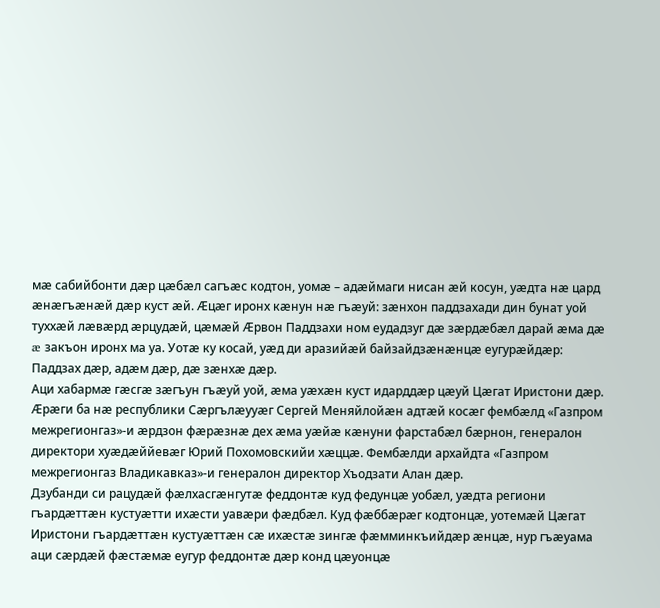мæ сабийбонти дæр цæбæл сагъæс кодтон, уомæ – адæймаги нисан æй косун, уæдта нæ цард æнæгъæнæй дæр куст æй. Æцæг иронх кæнун нæ гъæуй: зæнхон паддзахади дин бунат уой туххæй лæвæрд æрцудæй, цæмæй Æрвон Паддзахи ном еудадзуг дæ зæрдæбæл дарай æма дæ æ закъон иронх ма уа. Уотæ ку косай, уæд ди аразийæй байзайдзæнæнцæ еугурæйдæр: Паддзах дæр, адæм дæр, дæ зæнхæ дæр.
Аци хабармæ гæсгæ зæгъун гъæуй уой, æма уæхæн куст идарддæр цæуй Цæгат Иристони дæр. Æрæги ба нæ республики Сæргълæууæг Сергей Меняйлойæн адтæй косæг фембæлд «Газпром межрегионгаз»-и æрдзон фæрæзнæ дех æма уæйæ кæнуни фарстабæл бæрнон, генералон директори хуæдæййевæг Юрий Похомовскийи хæццæ. Фембæлди архайдта «Газпром межрегионгаз Владикавказ»-и генералон директор Хъодзати Алан дæр.
Дзубанди си рацудæй фæлхасгæнгутæ феддонтæ куд федунцæ уобæл, уæдта региони гъардæттæн кустуæтти ихæсти уавæри фæдбæл. Куд фæббæрæг кодтонцæ, уотемæй Цæгат Иристони гъардæттæн кустуæттæн сæ ихæстæ зингæ фæмминкъийдæр æнцæ, нур гъæуама аци сæрдæй фæстæмæ еугур феддонтæ дæр конд цæуонцæ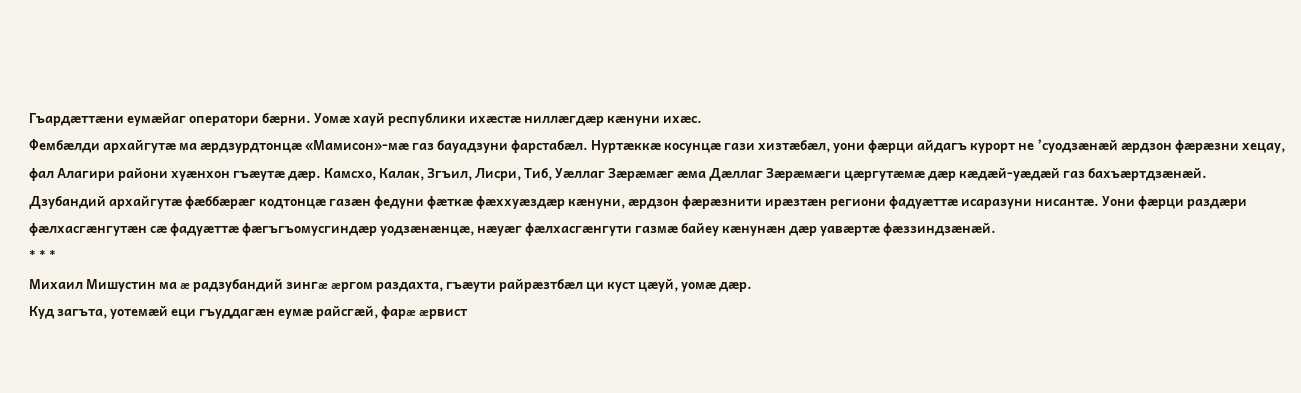Гъардæттæни еумæйаг оператори бæрни. Уомæ хауй республики ихæстæ ниллæгдæр кæнуни ихæс.
Фембæлди архайгутæ ма æрдзурдтонцæ «Мамисон»-мæ газ бауадзуни фарстабæл. Нуртæккæ косунцæ гази хизтæбæл, уони фæрци айдагъ курорт не ’суодзæнæй æрдзон фæрæзни хецау, фал Алагири райони хуæнхон гъæутæ дæр. Камсхо, Калак, Згъил, Лисри, Тиб, Уæллаг Зæрæмæг æма Дæллаг Зæрæмæги цæргутæмæ дæр кæдæй-уæдæй газ бахъæртдзæнæй.
Дзубандий архайгутæ фæббæрæг кодтонцæ газæн федуни фæткæ фæххуæздæр кæнуни, æрдзон фæрæзнити ирæзтæн региони фадуæттæ исаразуни нисантæ. Уони фæрци раздæри фæлхасгæнгутæн сæ фадуæттæ фæгъгъомусгиндæр уодзæнæнцæ, нæуæг фæлхасгæнгути газмæ байеу кæнунæн дæр уавæртæ фæззиндзæнæй.
* * *
Михаил Мишустин ма æ радзубандий зингæ æргом раздахта, гъæути райрæзтбæл ци куст цæуй, уомæ дæр.
Куд загъта, уотемæй еци гъуддагæн еумæ райсгæй, фарæ æрвист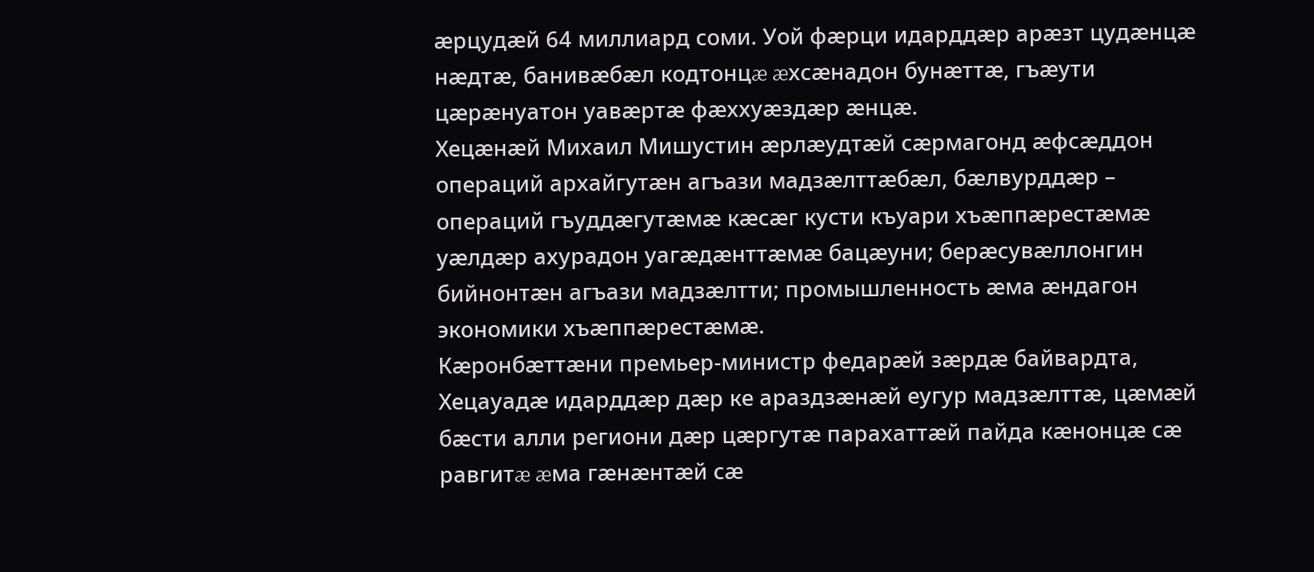æрцудæй 64 миллиард соми. Уой фæрци идарддæр арæзт цудæнцæ нæдтæ, банивæбæл кодтонцæ æхсæнадон бунæттæ, гъæути цæрæнуатон уавæртæ фæххуæздæр æнцæ.
Хецæнæй Михаил Мишустин æрлæудтæй сæрмагонд æфсæддон операций архайгутæн агъази мадзæлттæбæл, бæлвурддæр – операций гъуддæгутæмæ кæсæг кусти къуари хъæппæрестæмæ уæлдæр ахурадон уагæдæнттæмæ бацæуни; берæсувæллонгин бийнонтæн агъази мадзæлтти; промышленность æма æндагон экономики хъæппæрестæмæ.
Кæронбæттæни премьер-министр федарæй зæрдæ байвардта, Хецауадæ идарддæр дæр ке араздзæнæй еугур мадзæлттæ, цæмæй бæсти алли региони дæр цæргутæ парахаттæй пайда кæнонцæ сæ равгитæ æма гæнæнтæй сæ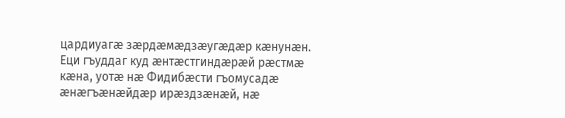цардиуагæ зæрдæмæдзæугæдæр кæнунæн. Еци гъуддаг куд æнтæстгиндæрæй рæстмæ кæна, уотæ нæ Фидибæсти гъомусадæ æнæгъæнæйдæр ирæздзæнæй, нæ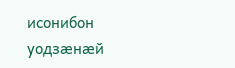исонибон уодзæнæй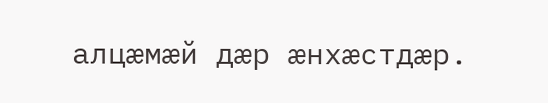алцæмæй дæр æнхæстдæр.